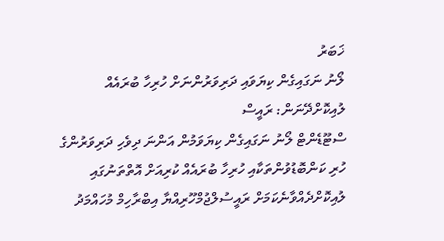ޚަބަރު
ލޯނު ނަގައިގެން ކިޔަވައި ދަރިވަރުންނަށް ހުރިހާ ބުރައެއް ލުއިކޮށްދޭނަން: ރައީސް
ސްޓޫޑެންޓް ލޯނު ނަގައިގެން ކިޔަވަމުން އަންނަ ދިވެހި ދަރިވަރުންގެ ހުރި ކަންބޮޑުވުންތަކާއި ހުރިހާ ބުރައެއް ކުރިއަށް އޮތްތަނުގައި ލުއިކޮށްދެއްވާނެކަމަށް ރައީސުލްޖުމްހޫރިއްޔާ އިބްރާހިމް މުހައްމަދު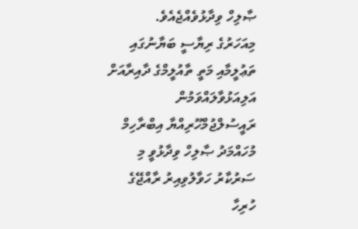ޞާލިހް ވިދާޅުވެއްޖެއެވެ.
މިއަހަރުގެ ރިޔާސީ ބަޔާނުގައި ތަޢުލީމާއި މަތީ ތާއުލީމްގެ ދާއިރާއަށް އަލިއަޅުވާލައްވަމުން ރައީސުލްޖުމްހޫރިއްޔާ އިބްރާހިމް މުހައްމަދު ޞާލިހް ވިދާޅުވީ މި ސަރުކާރު ހަވާލުވިއިރު ރާއްޖޭގެ ހުރިހާ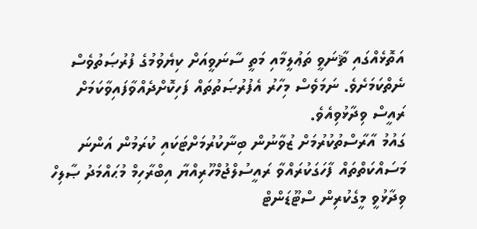އަތޮޅެއްގައި ޘާނަވީ ތަޢުލީމާއި މަތީ ސާނަވީއަށް ކިޔެވުމުގެ ފުރުޞަތުވެސް ނެތްކަމަށެވެ. ނަމަވެސް މިހާރު އެފުރުޞަތުތައް ފަހިކޮށްދެއްވާފައިވާކަމަށް ރައީސް ވިދާޅުވިއެވެ.
ގައުމު އާރާސްތުކުރުމަށް ޒުވާނުން ބިނާކުރުމަށްޓަކައި ކުރަމުން އަންނަ މަސައްކަތްތައް ފާހަގަކުރައްވާ ރައީސުލްޖުމްހޫރިއްޔާ އިބްރާހިމް މުޙައްމަދު ޞާލިހް ވިދާޅުވީ މީގެކުރިން ސްޓޫޑަންޓް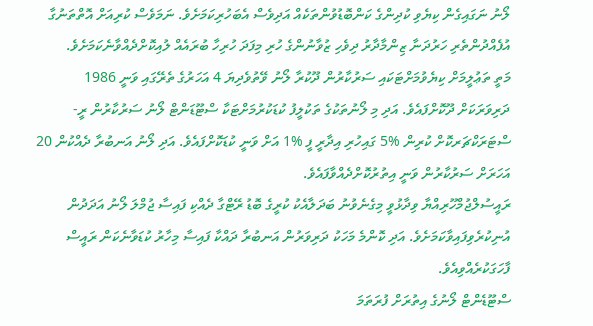ލޯނު ނަގައިގެން ކިޔެވި ކުދިންގެ ކަންބޮޑުވުންތަކެއް އަދިވެސް އެބަހުރިކަމަށެވެ. ނަމަވެސް ކުރިއަށް އޮތްތަނުގާ އުފެއްދުންތެރި ހަރުދަނާ ޒިންމާދާރު ދިވެހި ޒުވާނުންގެ ހުރި މިފަދަ ހުރިހާ ބުރައެއް ލުއިކޮށްދެއްވާނެކަމަށެވެ.
މަތީ ތަޢުލީމަށް ކިޔެވުމަށްޓަކައި ސަރުކާރުން ދޫކުރާ ލޯނު ވޭތުވެދިޔަ 4 އަހަރުގެ ތެރޭގައި ވަނީ 1986 ދަރިވަރަކަށް ދޫކޮށްފައެވެ. އަދި މި ލޯނުތަކުގެ ތަކުލީފު ކުޑަކުރުމަށްޓަކާ ސްޓޫޑަންޓް ލޯނު ސަރުކާރުން ރީ-ސްޓަރަކްޗަރކޮށް ކުރިން %5 ގައިހުރި އިދާރީ ފީ %1 އަށް ވަނީ ކުޑަކޮށްފައެވެ. އަދި ލޯނު އަނބުރާ ދެއްކުން 20 އަހަރަށް ސަރުކާރުން ވަނީ އިތުރުކޮށްދެއްވާފައެވެ.
ރައީސުލްޖުމްހޫރިއްޔާ ވިދާޅުވީ މިގެނެވުނު ބަދަލާއެކު ކުރީގެ ބޮޑު ރޭޓްގާ ދެއްކި ފައިސާ ޖުމްލަ ލޯނު އަދަދުން އުނިކުރެވިފައިވާކަމަށެވެ. އަދި ކޮންމެ މަހަކު ދަރިވަރުން އަނބުރާ ދައްކާ ފައިސާ މިހާރު ކުޑަވާނެކަން ރައީސް ފާހަގަކުރެއްވިއެވެ.
ސްޓޫޑެންޓް ލޯނުގެ އިތުރަށް ފުރަތަމަ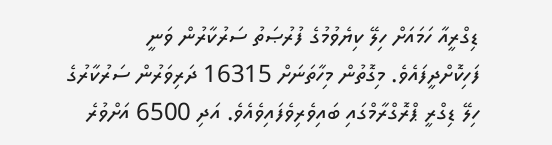ޑިގްރީއާ ހަމައަށް ހިލޭ ކިޔެވުމުގެ ފުރުޞަތު ސަރުކާރުން ވަނީ ފަހިކޮށްދީފައެވެ. މިގޮތުން މިހާތަނަށް 16315 ދަރިވަރުން ސަރުކާރުގެ ހިލޭ ޑިގްރީ ޕްރޮގްރާމްގައި ބައިވެރިވެފައިވެއެވެ. އަދި 6500 އަށްވުރެ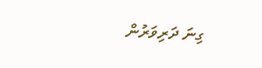ގިނަ ދަރިވަރުން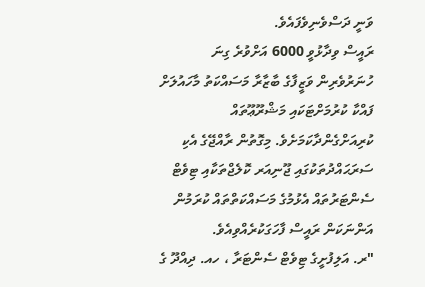ވަނީ ދަސްވެނިވެފައެވެ.
ރައީސް ވިދާޅުވީ 6000 އަށްވުރެ ގިނަ ހުނަރުވެރިން ވަޒީފާގެ ބާޒާރާ މަސައްކަތު މާހައުލަށް ފައްކާ ކުރުމަށްޓަކައި މަޝްރޫޢޫތައް ކުރިއަށްގެންދާކަމަށެވެ. މިގޮތުން ރާއްޖޭގެ އެކި ސަރަޙައްދުތަކުގައި ޖޫނިއަރ ކޮލެޖްތަކާއި ޓިވެޓް ސެންޓަރުތައް އެޅުމުގެ މަސައްކަތްތައް ކުރަމުން އަންނަކަން ރައީސް ފާހަގަކުރެއްވިއެވެ.
"ރ. އަލިފުށީގެ ޓިވެޓް ސެންޓަރާ ، ހއ. ދިއްދޫ ގެ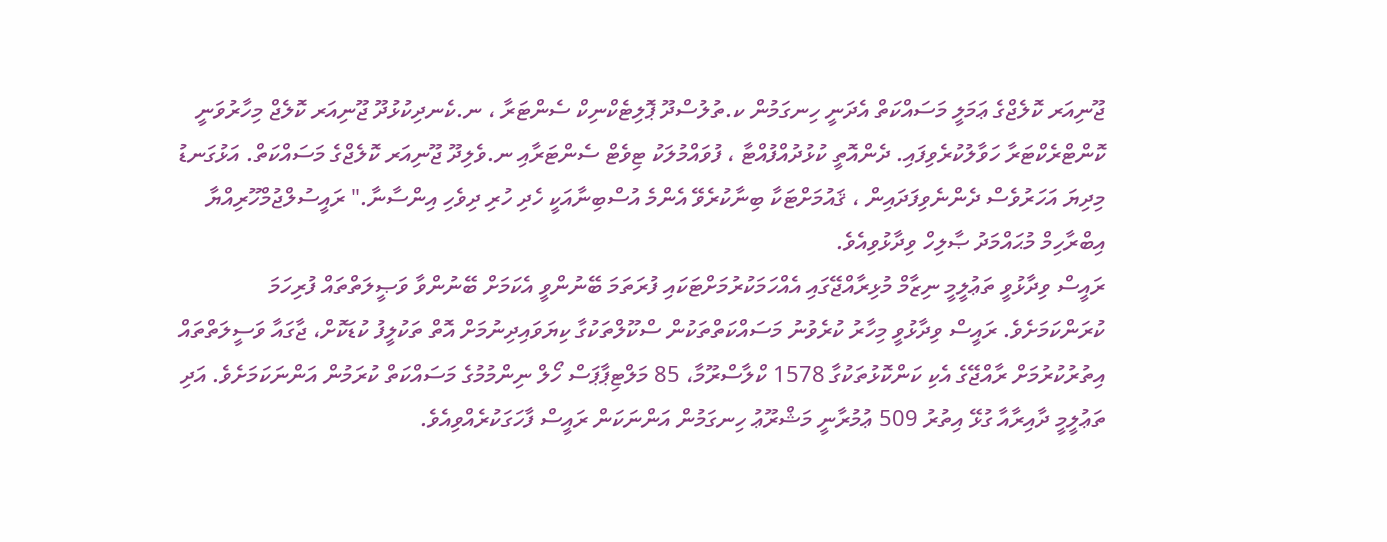ޖޫނިއަރ ކޮލެޖްގެ ޢަމަލީ މަސައްކަތް އެދަނީ ހިނގަމުން ކ.ތުލުސްދޫ ޕޮލިޓެކްނިކް ސެންޓަރާ ، ނ.ކެނދިކުޅުދޫ ޖޫނިއަރ ކޮލެޖް މިހާރުވަނީ ކޮންޓްރެކްޓަރާ ހަވާލުކުރެވިފައި. ދެންއޮތީ ކުޅުދުއްފުއްޓާ ، ފުވައްމުލަކު ޓިވެޓް ސެންޓަރާއި ނ.ވެލިދޫ ޖޫނިއަރ ކޮލެޖްގެ މަސައްކަތް. އަޅުގަނޑު މިދިޔަ އަހަރުވެސް ދެންނެވިފަދައިން ، ޤައުމަށްޓަކާ ބިނާކުރެވޭ އެންމެ އުސްބިނާއަކީ ހެދި ހުރި ދިވެހި އިންސާނާ." ރައީސުލްޖުމްހޫރިއްޔާ އިބްރާހިމް މުޙައްމަދު ޞާލިހް ވިދާޅުވިއެވެ.
ރައީސް ވިދާޅުވީ ތަޢުލީމީ ނިޒާމް މުޅިރާއްޖޭގައި އެއްހަމަކުރުމަށްޓަކައި ފުރަތަމަ ބޭނުންވީ އެކަމަށް ބޭނުންވާ ވަޞީލަތްތައް ފުރިހަމަ ކުރަންކަމަށެވެ. ރައީސް ވިދާޅުވީ މިހާރު ކުރެވުނު މަސައްކަތްތަކުން ސްކޫލްތަކުގާ ކިޔަވައިދިނުމަށް އޮތް ތަކުލީފު ކުޑަކޮށް، ޖާގައާ ވަސީލަތްތައް އިތުރުކުރުމަށް ރާއްޖޭގެ އެކި ކަންކޮޅުތަކުގާ 1578 ކްލާސްރޫމާ، 85 މަލްޓިޕާޕަސް ހޯލް ނިންމުމުގެ މަސައްކަތް ކުރަމުން އަންނަކަމަށެވެ. އަދި ތަޢުލީމީ ދާއިރާއާ ގުޅޭ އިތުރު 509 ޢުމުރާނީ މަޝްރޫޢު ހިނގަމުން އަންނަކަން ރައީސް ފާހަގަކުރެއްވިއެވެ.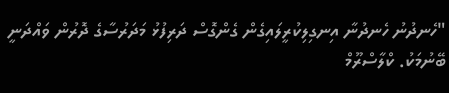"ހެނދުނު ހެނދުނާ އިނގިލިކުރީލައިގެން ގެންގޮސް ދަރިފުޅު މަދަރުސާގެ ދޮރުން ވައްދަނީ ބޭނުމަކު. ކްލާސްރޫމް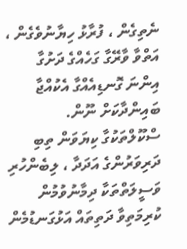ނެތިގެން ، ފުރާޅު ހިޔާނުވެގެން ، އަތްވާ ވާރޭގާ ގަހެއްގެ ދަށުގާ އިންނަ ގޮނޑިއެއްގާ އެކުއްޖާ ބައިންދާކަށް ނޫން. ސްކޫލްތަކުގާ ކިޔަވަން ތިބި ދަރިވަރުންގެ އަދަދާ ، ލިބެންހުރި ވަސީލަތްތަކާ ދިމާނުވުމުން ކުރިމަތިވާ ދަތިތައް އަޅުގަނޑުމެން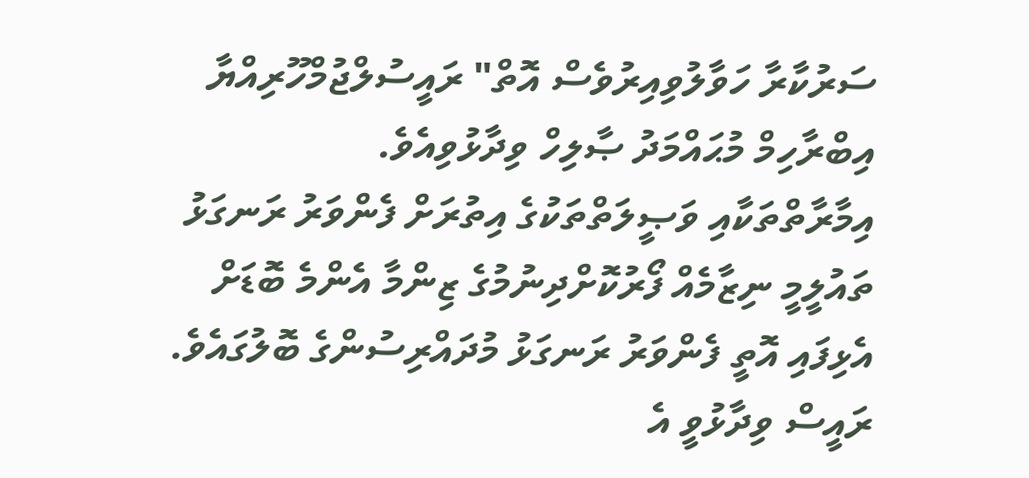ސަރުކާރާ ހަވާލުވިއިރުވެސް އޮތް" ރައީސުލްޖުމްހޫރިއްޔާ އިބްރާހިމް މުޙައްމަދު ޞާލިހް ވިދާޅުވިއެވެ.
އިމާރާތްތަކާއި ވަޞީލަތްތަކުގެ އިތުރަށް ފެންވަރު ރަނގަޅު ތައުލީމީ ނިޒާމެއް ފޯރުކޮށްދިނުމުގެ ޒިންމާ އެންމެ ބޮޑަށް އެޅިފައި އޮތީ ފެންވަރު ރަނގަޅު މުދައްރިސުންގެ ބޮލުގައެވެ.
ރައީސް ވިދާޅުވީ އެ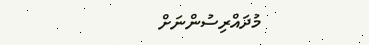މުދައްރިސުންނަށް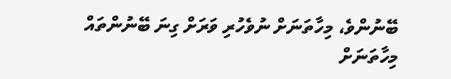ބޭނުންވެ، މިހާތަނަށް ނުވެހުރި ވަރަށް ގިނަ ބޭނުންތައް މިހާތަނަށް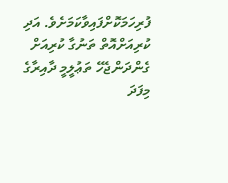ފުރިހަމަކޮށްފައިވާކަމަށެވެ. އަދި ކުރިއަށްއޮތް ތަނުގާ ކުރިއަށް ގެންދަންޖެހޭ ތަޢުލީމީ ދާއިރާގެ މިފަދަ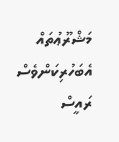މަޝްރޫޢުތައް އެބަހުރިކަންވެސް ރައީސް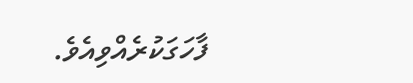ފާހަގަކުރެއްވިއެވެ.